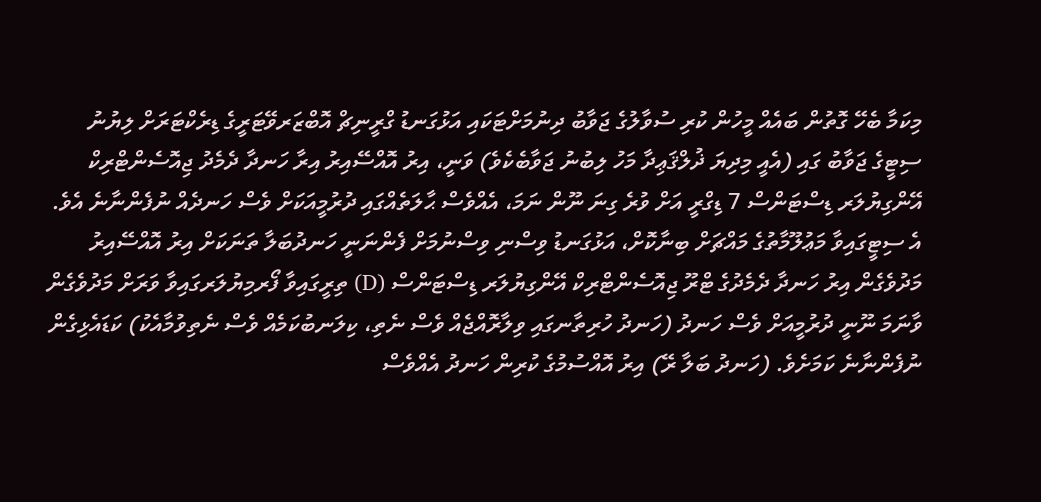މިކަމާ ބެހޭ ގޮތުން ބައެއް މީހުން ކުރި ސުވާލުގެ ޖަވާބު ދިނުމަށްޓަކައި އަޅުގަނޑު ގްރީނިޗް އޮބްޒަރވޭޓަރީގެ ޑިރެކްޓަރަށް ލިޔުނު ސިޓީގެ ޖަވާބު ގައި (އެއީ މިދިޔަ ޛުލްޤަޢިދާ މަހު ލިބުނު ޖަވާބެކެވެ) ވަނީ، އިރު އޮއްސޭއިރު އިރާ ހަނދާ ދެމެދު ޖިއޮސެންޓްރިކް އޭންގިޔުލަރ ޑިސްޓަންސް 7 ޑިގްރީ އަށް ވުރެ ގިނަ ނޫން ނަމަ، އެއްވެސް ޙާލަތެއްގައި ދުރުމީއަކަށް ވެސް ހަނދެއް ނުފެންނާނެ އެވެ.
އެ ސިޓީގައިވާ މަޢުލޫމާތުގެ މައްޗަށް ބިނާކޮށް، އަޅުގަނޑު ވިސްނި ވިސްނުމަށް ފެންނަނީ ހަނދުބަލާ ތަނަކަށް އިރު އޮއްސޭއިރު މަދުވެގެން އިރު ހަނދާ ދެމެދުގެ ޓްރޫ ޖިއޮސެންޓްރިކް އޭންގިޔުލަރ ޑިސްޓަންސް (D) ތިރީގައިވާ ފޯރމިޔުލަރގައިވާ ވަރަށް މަދުވެގެން ވާނަމަ ނޫނީ ދުރުމީއަށް ވެސް ހަނދު (ހަނދު ހުރިތާނގައި ވިލާރޮއްޖެއް ވެސް ނެތި، ކިލަނބުކަމެއް ވެސް ނެތިވުމާއެކު) ކަޑައެޅިގެން ނުފެންނާނެ ކަމަށެވެ. (ހަނދު ބަލާ ރޭ) އިރު އޮއްސުމުގެ ކުރިން ހަނދު އެއްވެސް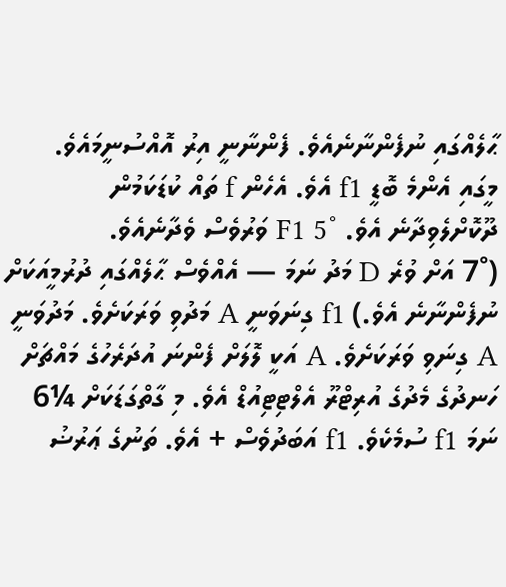ޙާލެއްގައި ނުފެންނާނެއެވެ. ފެންނާނީ އިރު އޮއްސުނީމައެވެ.
މީގައި އެންމެ ބޮޑީ f1 އެވެ. އެހެން f ތައް ކުޑަކަމުން ދޫކޮށްލެވިދާނެ އެވެ. ˚F1 5 ވަރުވެސް ވެދާނެއެވެ.
(˚7 އަށް ވުރެ D މަދު ނަމަ — އެއްވެސް ޙާލެއްގައި ދުރުމީއަކަށް ނުފެންނާނެ އެވެ.) f1 ގިނަވަނީ A މަދުވި ވަރަކަށެވެ. މަދުވަނީ A ގިނަވި ވަރަކަށެވެ. A އަކީ ލޮލަށް ފެންނަ އުދަރެހުގެ މައްޗަށް ހަނދުގެ މެދުގެ އުރިޓްރޫ އެލްޓިޓިއުޑް އެވެ. މި ގާތްގަޑަކަށް ¼6 ނަމަ f1 ސުމެކެވެ. f1 އަބަދުވެސް + އެވެ. ތަނުގެ ޢަރުޟު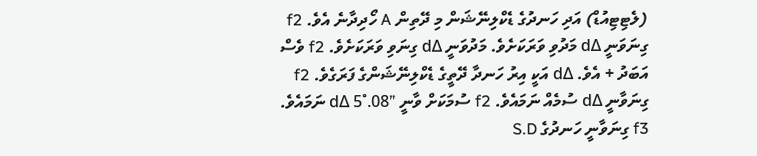(ލެޓިޓިއުޑް) އަދި ހަނދުގެ ޑެކްލިނޭޝަން މި ދޭތިން A ހޯދިދާނެ އެވެ. f2 ގިނަވަނީ dΔ މަދުވި ވަރަކަށެވެ. މަދުވަނީ dΔ ގިނަވި ވަރަކަށެވެ. f2 ވެސް އަބަދު + އެވެ. dΔ އަކީ އިރު ހަނދާ ދޭތީގެ ޑެކްލިނޭޝަންގެ ފަރަގެވެ. f2 ގިނަވާނީ dΔ ސުމެއް ނަމައެވެ. f2 ސުމަކަށް ވާނީ ”dΔ 5˚.08 ނަމައެވެ. f3 ގިނަވާނީ ހަނދުގެ S.D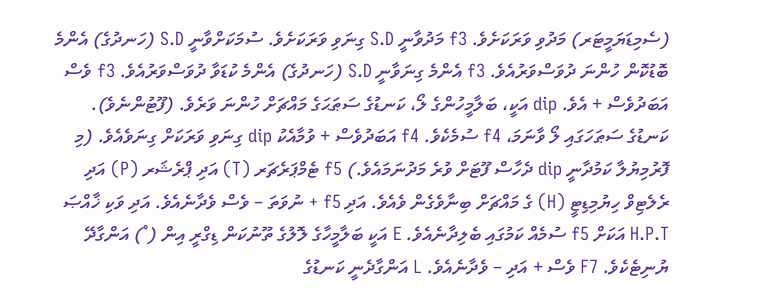(ސެމިޑަޔަމީޓަރ) މަދުވި ވަރަކަށެވެ. f3 މަދުވާނީ S.D ގިނަވި ވަރަކަށެވެ. ސުމަކަށްވާނީ S.D (ހަނދުގެ) އެންމެ ބޮޑުކޮން ހުންނަ ދުވަސްވަރުއެވެ. f3 އެންމެ ގިނަވާނީ S.D (ހަނދުގެ) އެންމެ ކުޑަވާ ދުވަސްވަރުއެވެ. f3 ވެސް އަބަދުވެސް + އެވެ. dip އަކީ، ބަލާމީހުންގެ ލޯ، ކަނޑުގެ ސަޠަޙަގެ މައްޗަށް ހުންނަ ވަރެވެ. (ފޫޓުންނެވެ). ކަނޑުގެ ސަޠަހަގައި ލޯ ވާނަމަ، f4 ސުމެކެވެ. f4 އަބަދުވެސް + ވުމާއެކު dip ގިނަވި ވަރަކަށް ގިނަވެއެވެ. (މި ފޮރުމިޔުލާ ކަމުދާނީ dip ދެހާސް ފޫޓަށް ވުރެ މަދުނަމައެވެ.) f5 ޓެމްޕަރެޗަރ (T) އަދި ޕްރެޝަރ (P) އަދި ރެލެޓިވް ހިޔުމިޑިޓީ (H) ގެ މައްޗަށް ބިނާވެގެން ވެއެވެ. އަދި f5 + ނުވަތަ – ވެސް ވެދާނެއެވެ. އަދި ވަކި ޚާއްޞަ H.P.T އަކަށް f5 ސުމެއް ކަމުގައި ބެލިދާނެއެވެ. E އަކީ ބަލާމީހާގެ ލޮލުގެ ތޫނުކަން ޑިގްރީ އިން (˚) އަންގާދޭ ޔުނިޓެކެވެ. F7 ވެސް + އަދި – ވެދާނެއެވެ. L އަންގާދެނީ ކަނޑުގެ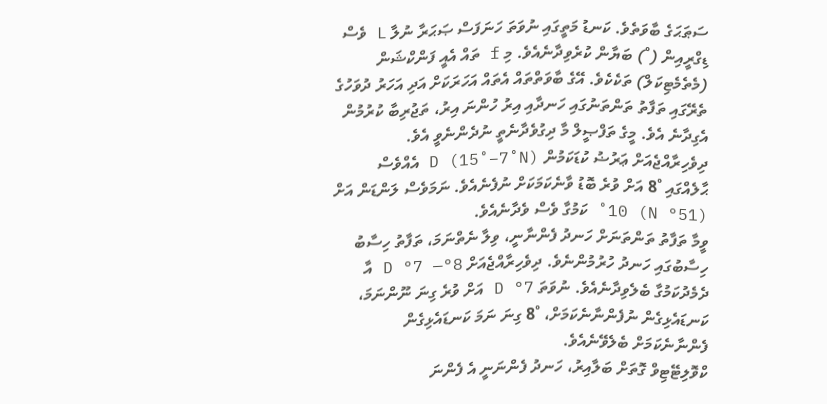ސަޠަޙަގެ ބާވަތެވެ. ކަނޑު މަތީގައި ނުވަތަ ހަނަފަސް ޞަޙަރާ ނުލާ L ވެސް ޑިގްރީއިން (˚) ބަޔާން ކުރެވިދާނެއެވެ. މި f ތައް އެއީ ފަންކްޝަން (މެތެމެޓިކަލް) ތަކެކެވެ. އޭގެ ބާވަތްތައް އެތައް އަހަރަކަށް އަދި އަހަރު ދުވަހުގެ ތެރޭގައި ތަފާތު ތަންތަނުގައި ހަނދާއި އިރު ހުންނަ އިރު، ތަޖުރިބާ ކުރުމުން އެގިދާނެ އެވެ. މީގެ ތަފްޞީލް މާ ދިގުވެދާނެތީ ނުދެންނެވީ އެވެ.
ދިވެހިރާއްޖެއަށް ޢަރުޟު ކުޑަކަމުން D (15˚–7˚N) އެއްވެސް ޙާލެއްގައި ˚8 އަށް ވުރެ ބޮޑު ވާނެކަމަކަށް ނުފެނެއެވެ. ނަމަވެސް ލަންޑަން އަށް (51° N) 10˚ ކަމުގާ ވެސް ވެދާނެއެވެ.
ވީމާ ތަފާތު ތަންތަނަށް ހަނދު ފެންނާނީ، ވިލާ ނެތްނަމަ، ތަފާތު ހިސާބު ހިސާބުގައި ހަނދު ހުރުމުންނެވެ. ދިވެހިރާއްޖެއަށް D °7 —°8 އާ ދެމެދުކަމުގާ ބެލެވިދާނެއެވެ. ނުވަތަ D °7 އަށް ވުރެ ގިނަ ނޫންނަމަ، ކަނޑައެޅިގެން ނުފެންނާނެކަމަށް، ˚8 ގިނަ ނަމަ ކަނޑައެޅިގެން ފެންނާނެކަމަށް ބެލެވޭނެއެވެ.
ކްވޮލިޓޭޓިވް ގޮތަށް ބަލާއިރު، ހަނދު ފެންނަނީ އެ ފެންނަ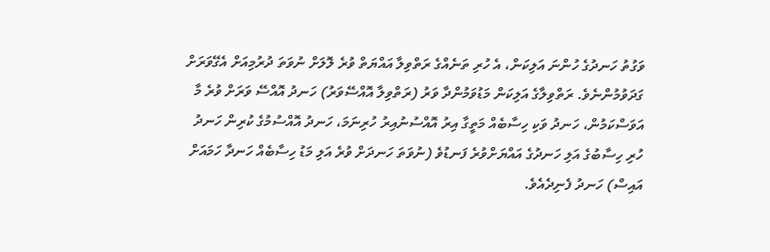ވަގުތު ހަނދުގެ ހުންނަ އަލިކަން، އެ ހުރި ތަނެއްގެ ރަތްވިލާ އައްޔަތް ވުރެ ލޮލަށް ނުވަތަ ދުރުމިއަށް އެގޭވަރަށް ގަދަވުމުންނެވެ. ރަތްވިލާގެ އަލިކަން މަޑުވަމުންދާ ވަރު (ރަތްވިލާ އޮއްސޭވަރު) ހަނދު އޮއްސޭ ވަރަށް ވުރެ މާ އަވަސްކަމުން، ހަނދު ވަކި ހިސާބެއް މަތީގާ އިރު އޮއްސުނުއިރު ހުރިނަމަ، ހަނދު އޮއްސުމުގެ ކުރިން ހަނދު ހުރި ހިސާބުގެ އަލި ހަނދުގެ އައްޔަށްވުރެ ފަނޑުވެ (ނުވަތަ ހަނދަށް ވުރެ އަލި މަޑު ހިސާބެއް ހަނދާ ހަމައަށް އައިސް) ހަނދު ފެނިދެއެވެ.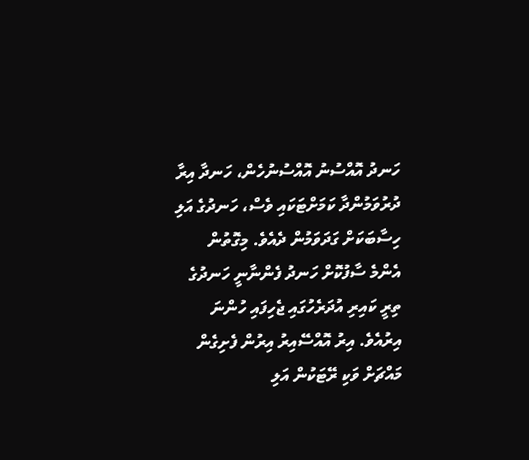ހަނދު އޮއްސުނު އޮއްސުނުހެން، ހަނދާ އިރާ ދުރުވަމުންދާ ކަމަށްޓަކައި ވެސް، ހަނދުގެ އަލި ހިސާބަކަށް ގަދަވަމުން ދެއެވެ. މިގޮތުން އެންމެ ސާފުކޮށް ހަނދު ފެންނާނީ ހަނދުގެ ތިރީ ކައިރި އުދަރެހުގައި ޖެހިފައި ހުންނަ އިރުއެވެ. އިރު އޮއްސޭއިރު އިރުން ފެށިގެން މައްޗަށް ވަކި ރޭޓަކުން އަލި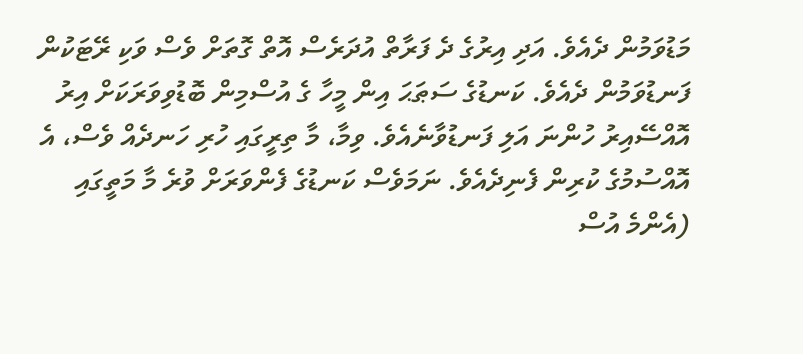މަޑުވަމުން ދެއެވެ. އަދި އިރުގެ ދެ ފަރާތް އުދަރެސް އޮތް ގޮތަށް ވެސް ވަކި ރޭޓަކުން ފަނޑުވަމުން ދެއެވެ. ކަނޑުގެ ސަޠަޙަ އިން މީހާ ގެ އުސްމިން ބޮޑުވިވަރަކަށް އިރު އޮއްސޭއިރު ހުންނަ އަލި ފަނޑުވާނެއެވެ. ވިމާ، މާ ތިރީގައި ހުރި ހަނދެއް ވެސް، އެ އޮއްސުމުގެ ކުރިން ފެނިދެއެވެ. ނަމަވެސް ކަނޑުގެ ފެންވަރަށް ވުރެ މާ މަތީގައި (އެންމެ އުސް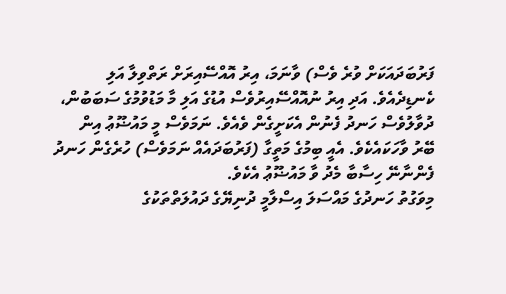ފަރުބަދައަކަށް ވުރެ ވެސް) ވާނަމަ، އިރު އޮއްސޭއިރަށް ރަތްވިލާ އަލި ކެނޑިދެއެވެ. އަދި އިރު ނުއޮއްސޭއިރުވެސް އުޑުގެ އަލި މާ މަޑުވުމުގެ ސަބަބުން، ދުވާލުވެސް ހަނދު ފެނުން އެކަށީގެން ވެއެވެ. ނަމަވެސް މީ މައުޟޫޢު އިން ބޭރު ވާހަކައެކެވެ. އެއީ ބިމުގެ މަތީގާ (ފަރުބަދައެއް ނަމަވެސް) ހުރެގެން ހަނދު ފެންނާނޭ ހިސާބާ މެދު ވާ މައުޟޫޢު އެކެވެ.
މިވަގުތު ހަނދުގެ މައްސަލަ އިސްލާމީ ދުނިޔޭގެ ދައުލަތްތަކުގެ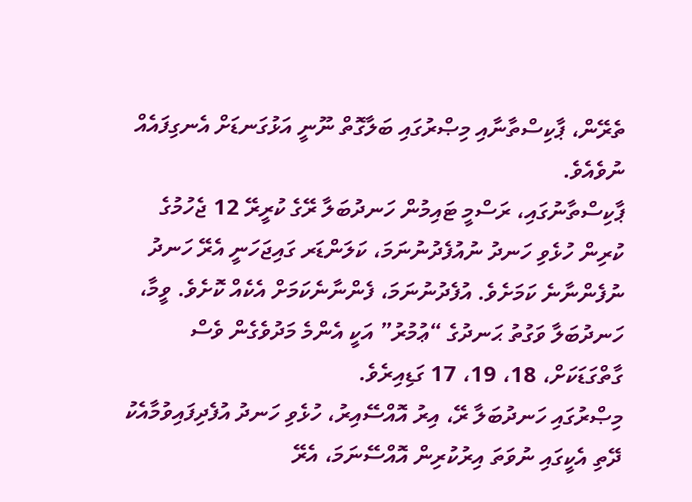ތެރޭން، ޕާކިސްތާނާއި މިޞްރުގައި ބަލާގޮތް ނޫނީ އަޅުގަނޑަށް އެނގިފައެއް ނުވެއެވެ.
ޕާކިސްތާނުގައި، ރަސްމީ ޓައިމުން ހަނދުބަލާ ރޭގެ ކުރީރޭ 12 ޖެހުމުގެ ކުރިން ހުޅެވި ހަނދު ނުއުފެދުނުނަމަ، ކަލަންޑަރ ގައިޖަހަނީ އެރޭ ހަނދު ނުފެންނާނެ ކަމަށެވެ. އުފެދުނުނަމަ، ފެންނާނެކަމަށް އެކެއް ކޮށެވެ. ވީމާ، ހަނދުބަލާ ވަގުތު ޙަނދުގެ “ޢުމުރު” އަކީ އެންމެ މަދުވެގެން ވެސް ގާތްގަޑަކަށް، 18، 19، 17 ގަޑިއިރެވެ.
މިޞްރުގައި ހަނދުބަލާ ރޭ، އިރު އޮއްސޭއިރު، ހުޅެވި ހަނދު އުފެދިފައިވުމާއެކު ދޭތި އެކީގައި ނުވަތަ އިރުކުރިން އޮއްސޭނަމަ، އެރޭ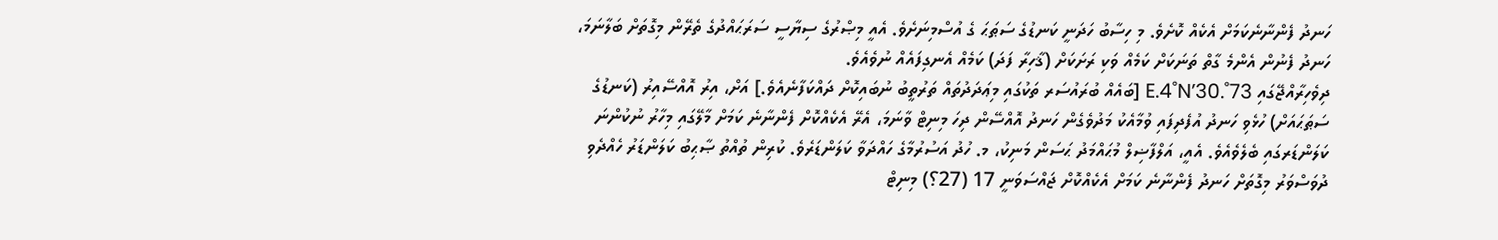ހަނދު ފެންނާނެކަމަށް އެކެއް ކޮށެވެ. މި ހިސާބު ހަދަނީ ކަނޑުގެ ސަޠަޙަ ގެ އުސްމިނަށެވެ. އެއީ މިޞްރުގެ ސިޔާސީ ސަރަޙައްދުގެ ތެރޭން މިގޮތަށް ބަލާނަމަ، ހަނދު ފެނުން އެންމެ ގާތް ތަނަކަށް ކަމެއް ވަކި ރަށަކަށް (ޤާހިރާ ފަދަ) ކަމެއް އެނގިފައެއް ނުވެއެވެ.
ދިވެހިރާއްޖޭގައި 73˚.30’E.4˚N [ބައެއް ބުރައުސަރ ތަކުގައި މިޢަދަދުތައް ތަރުތީބު ނުބައިކޮށް ދައްކަފާނެއެވެ.] އަށް، އިރު އޮއްސޭއިރު (ކަނޑުގެ ސަޠަޙައަށް) ހުޅެވި ހަނދު އުފެދިފައި ވުމާއެކު މަދުވެގެން ހަނދު އޮއްސޭން ދިހަ މިނިޓް ވާނަމަ، އެރޭ އެކެއްކޮށް ފެންނާނެ ކަމަށް މާލޭގައި މިހާރު ނުކުންނަ ކަލަންޑަރގައި ބެލެވެއެވެ. އެއީ، އަލްފާޟިލް މުޙައްމަދު ޙަސަން މަނިކު، މ. ހުދު އަސުރުމާގެ ހައްދަވާ ކަލަންޑަރެވެ. ކުރިން ތުއްތު ޞާޙިބު ކަލަންޑަރު ހެއްދެވި ދުވަސްވަރު މިގޮތަށް ހަނދު ފެންނާނެ ކަމަށް އެކެއްކޮށް ޖައްސަވަނީ 17 (27؟) މިނިޓް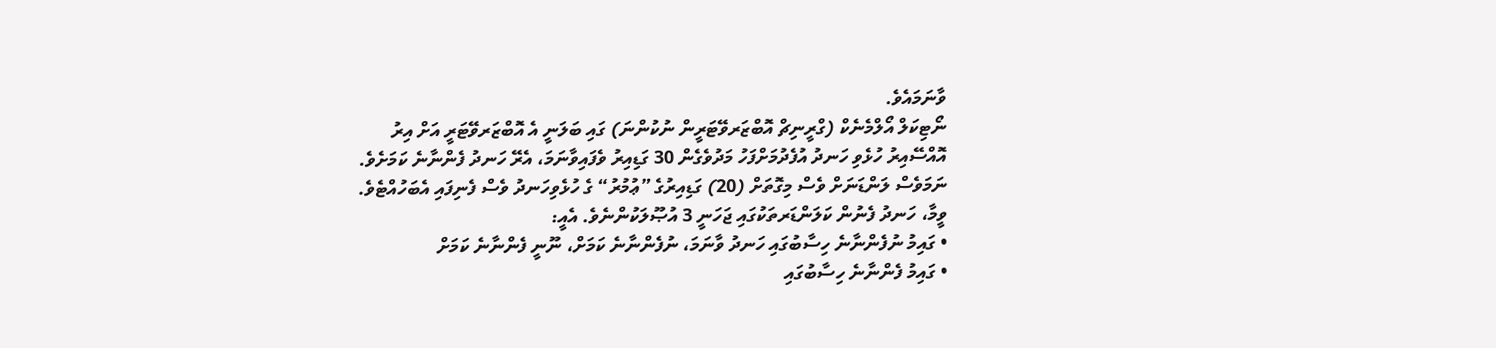ވާނަމައެވެ.
ނޯޓިކަލް އޯލްމެނެކް (ގްރީނިޗް އޮބްޒަރވޭޓަރީން ނުކުންނަ) ގައި ބަލަނީ އެ އޮބްޒަރވޭޓަރީ އަށް އިރު އޮއްސޭއިރު ހުޅެވި ހަނދު އުފެދުމަށްފަހު މަދުވެގެން 30 ގަޑިއިރު ވެފައިވާނަމަ، އެރޭ ހަނދު ފެންނާނެ ކަމަށެވެ. ނަމަވެސް ލަންޑަނަށް ވެސް މިގޮތަށް (20) ގަޑިއިރުގެ ”ޢުމުރު“ ގެ ހުޅެވިހަނދު ވެސް ފެނިފައި އެބަހުއްޓެވެ.
ވީމާ، ހަނދު ފެނުން ކަލަންޑަރތަކުގައި ޖަހަނީ 3 އުޞޫލަކުންނެވެ. އެއީ:
• ގައިމު ނުފެންނާނެ ހިސާބުގައި ހަނދު ވާނަމަ، ނުފެންނާނެ ކަމަށް، ނޫނީ ފެންނާނެ ކަމަށް
• ގައިމު ފެންނާނެ ހިސާބުގައި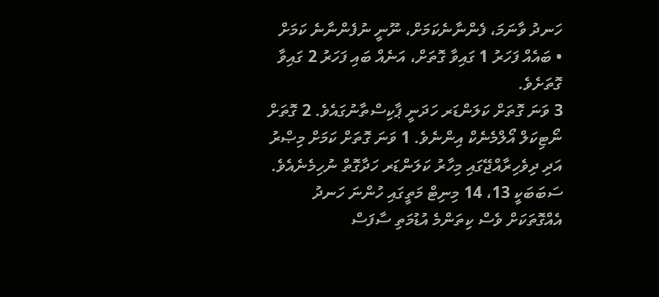ހަނދު ވާނަމަ، ފެންނާނެކަމަށް، ނޫނީ ނުފެންނާނެ ކަމަށް
• ބައެއް ފަހަރު 1 ގައިވާ ގޮތަށް، އަނެއް ބައި ފަހަރު 2 ގައިވާ ގޮތަށެވެ.
3 ވަނަ ގޮތަށް ކަލަންޑަރ ހަދަނީ ޕާކިސްތާނުގައެވެ. 2 ގޮތަށް ނޯޓިކަލް އޯލްމެނެކް އިންނެވެ. 1 ވަނަ ގޮތަށް ކަމަށް މިޞްރު އަދި ދިވެހިރާއްޖޭގައި މިހާރު ކަލަންޑަރ ހަދާގޮތް ނުހިމެނެއެވެ. ސަބަބަކީ 13، 14 މިނިޓް މަތީގައި ހުންނަ ހަނދު އެއްގޮތަކަށް ވެސް ކިތަންމެ އުޑުމަތި ސާފަސް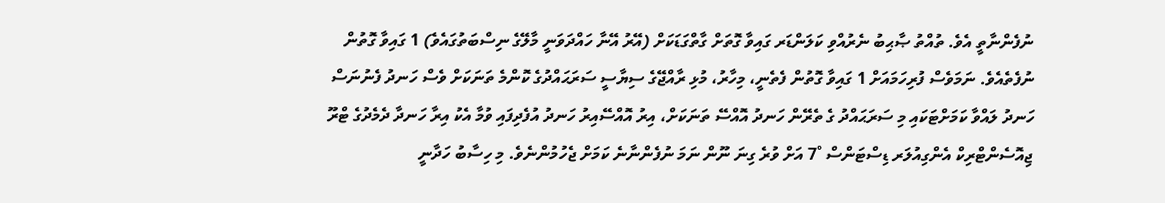ނުފެންނާތީ އެވެ. ތުއްތު ޞާޙިބު ނެރުއްވި ކަލަންޑަރ ގައިވާ ގޮތަށް ގާތްގަޑަކަށް (އޭރު އޭނާ ހައްދަވަނީ މާލޭގެ ނިސްބަތުގައެވެ) 1 ގައިވާ ގޮތުން ނުފެތެއެވެ. ނަމަވެސް ފުރިހަމައަށް 1 ގައިވާ ގޮތުން ފެތެނީ، މިހާރު، މުޅި ރާއްޖޭގެ ސިޔާސީ ސަރަޙައްދުގެ ކޮންމެ ތަނަކަށް ވެސް ހަނދު ފެނުނަސް ހަނދު ލައްވާ ކަމަށްޓަކައި މި ސަރަޙައްދު ގެ ތެރޭން ހަނދު އޮއްސޭ ތަނަކަށް، އިރު އޮއްސޭއިރު ހަނދު އުފެދިފައި ވުމާ އެކު އިރާ ހަނދާ ދެމެދުގެ ޓްރޫ ޖިއޮސެންޓްރިކް އެންގިއުލަރ ޑިސްޓަންސް ˚7 އަށް ވުރެ ގިނަ ނޫން ނަމަ ނުފެންނާނެ ކަމަށް ޖެހުމުންނެވެ. މި ހިސާބު ހަދާނީ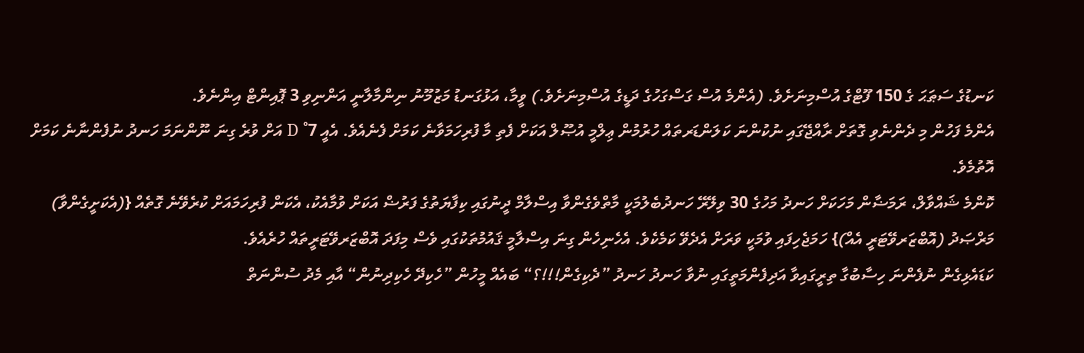ކަނޑުގެ ސަޠަޙަ ގެ 150 ފޫޓްގެ އުސްމިނަށެވެ. (އެންމެ އުސް ގަސްގަހުގެ ދަޑީގެ އުސްމިނަށެވެ.) ވީމާ، އަޅުގަނޑު މަޒުމޫނު ނިންމާލާނީ އަންނިވި 3 ޕޮއިންޓް އިންނެވެ.
އެންމެ ފަހުން މި ދެންނެވި ގޮތަށް ރާއްޖޭގައި ނުކުންނަ ކަލަންޑަރތައް ހުރުމުން ޢިލްމީ އުޞޫލް އަކަށް ފެތި މާ ފުރިހަމަވާނެ ކަމަށް ފެނެއެވެ. އެއީ 7˚ D އަށް ވުރެ ގިނަ ނޫންނަމަ ހަނދު ނުފެންނާނެ ކަމަށް އޮތުމެވެ.
ކޮންމެ ޝައްވާލް، ރަމަޟާން މަހަކަށް ހަނދު މަހުގެ 30 ވިލޭރޭ ހަނދުބެލުމަކީ މާތްވެގެންވާ އިސްލާމް ދީނުގައި ކިފާޔަތުގެ ފަރުޟް އަކަށް ވުމާއެކު، އެކަން ފުރިހަމައަށް ކުރެވޭނެ ގޮތެއް {(އެކަށީގެންވާ) މަރްޞަދު (އޮބްޒަރވޭޓަރީ އެއް)} ހަމަޖެހިފައި ވުމަކީ ވަރަށް އެދެވޭ ކަމެކެވެ. އެހެނިހެން ގިނަ އިސްލާމީ ޤައުމުތަކުގައި ވެސް މިފަދަ އޮބްޒަރވޭޓަރީތައް ހުރެއެވެ.
ކަޑައެޅިގެން ނުފެންނަ ހިސާބުގާ ތިރީގައިވާ އަދިފެންމަތީގައި ނުވާ ހަނދު ހަނދު ”ދެކިގެން!!!؟“ ބައެއް މީހުން ”ހެކިދޭ ހެކިދިނުން“ އާއި މެދު ސުންނަތް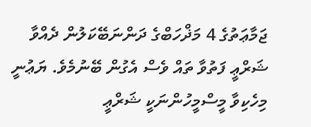ޖަމާޢަތުގެ 4 މަޛްހަބްގެ ދަންނަބޭކަލުން ދެއްވާ ޝަރްޢީ ފަތުވާ ތައް ވެސް އެގުން ބޭނުމެވެ. ޔަޢުނީ މިހެކިވާ މީސްމީހުންނަކީ ޝަރްޢީ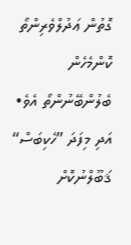ގޮތުން ޢަދުލްވެރިންތޯ ކޮންމެހެން ބެލުންބޭނުންތޯ އެވެ• އަދި މިފަދަ ”ހެކިބަސް“ ޤަބޫލްނުކޮށް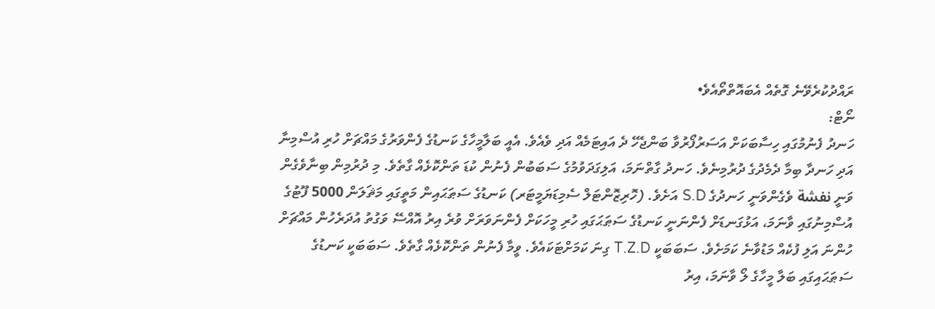ރައްދުކުރެވޭނެ ގޮތެއް އެބައޮތްތޯއެވެ•
ނޯޓް:
ހަނދު ފެނުމުގައި ހިސާބަކަށް އަސަރުފޯރުވާ ބަންޖެހޭ ދެ އައިޓަމެއް އަދި ވެއެވެ. އެއީ ބަލާމީހާގެ ކަނޑުގެ ފެންވަރުގެ މައްޗަށް ހުރި އުސްމިނާ އަދި ހަނދާ ބިމާ ދެމެދުގެ ދުރުމިނެވެ. ހަނދު ގާތްނަމަ، އަލިގަދަވުމުގެ ސަބަބުން ފެނުން ކުޑަ ތަންކޮޅެއް ގާތެވެ. މި ދުރުމިން ބިނާވެގެން ވަނީ نفشة ވެގެންވަނީ ހަނދުގެ S.D އަށެވެ. (ހޮރިޒޮންޓަލް ސެމިޑަޔަމީޓަރ) ކަނޑުގެ ސަޠަޙައިން މަތީގައި މަޘަލަން 5000 ފޫޓުގެ އުސްމިނުގައި ވާނަމަ، އަޅުގަނޑަށް ފެންނަނީ ކަނޑުގެ ސަޠަޙަގައި ހުރި މީހަކަށް ފެންނަވަރަށް ވުރެ އިރު އޮއްސޭ ވަގުތު އުދަރެހުން މައްޗަށް ހުންނަ އަލި ފުކެއް މަޑުވާނެ ކަމަށެވެ. ސަބަބަކީ T.Z.D ގިނަ ކަމަށްޓަކައެވެ. ވީމާ ފެނުން ތަންކޮޅެއް ގާތެވެ. ސަބަބަކީ ކަނޑުގެ ސަޠަޙައިގައި ބަލާ މީހާގެ ލޯ ވާނަމަ، އިރު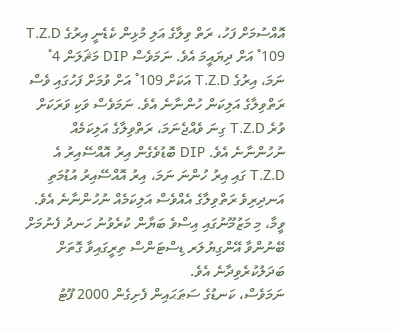އޮއްސުމަށް ފަހު، ރަތް ވިލާގެ އަލި މުޅިން ކެޑެނީ އިރުގެ T.Z.D 109˚ އަށް ދިޔައީމަ އެވެ. ނަމަވެސް DIP މަޘަލަން 4˚ ނަމަ، އިރުގެ T.Z.D އަކަށް 109˚ އަށް ވުމަށް ފަހުގައި ވެސް ރަތްވިލާގެ އަލިކަން ހުންނާނެ އެވެ. ނަމަވެސް ވަކި ވަރަކަށް ވުރެ T.Z.D ގިނަ ވެއްޖެނަމަ، ރަތްވިލާގެ އަލިކަމެއް ނުހުންނާނެ އެވެ. DIP ބޮޑުވެގެން އިރު އޮއްސޭއިރު އެ T.Z.D ގައި އިރު ހުންނަ ނަމަ، އިރު އޮއްސޭއިރު އުޑުމަތި އަނދިރިވެ ރަތްވިލާގެ އެއްވެސް އަލިކަމެއް ނުހުންނާނެ އެވެ.
ވީމާ، މި މަޒުމޫނުގައި އިސްވެ ބަޔާން ކުރެވުނު ހަނދު ފެނުމަށް ބޭނުންވާ އޭންގިޔުލަރ ޑިސްޓަންސް ތިރީގައިވާ ގޮތަށް ބަދަލުކުރެވިދާނެ އެވެ.
ނަމަވެސް، ކަނޑުގެ ސަޠަޙައިން ފެށިގެން 2000 ފޫޓު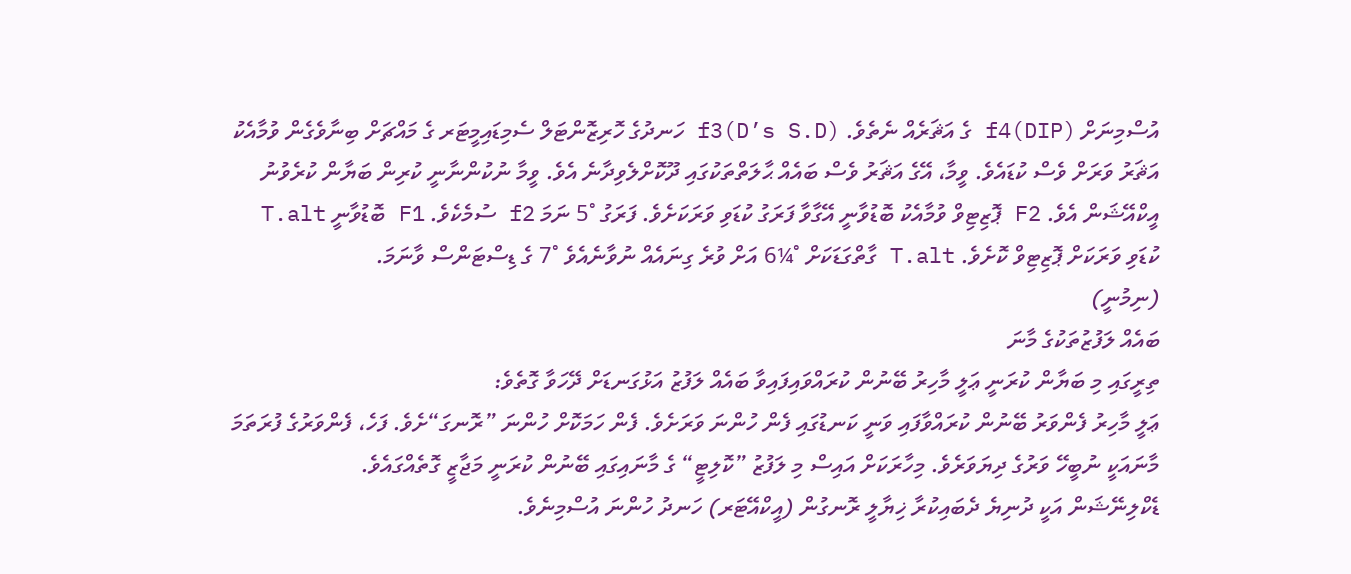އުސްމިނަށް f4(DIP) ގެ އަޘަރެއް ނެތެވެ. f3(D’s S.D) ހަނދުގެ ހޮރިޒޮންޓަލް ސެމިޑައިމީޓަރ ގެ މައްޗަށް ބިނާވެގެން ވުމާއެކު އަޘަރު ވަރަށް ވެސް ކުޑައެވެ. ވީމާ، އޭގެ އަޘަރު ވެސް ބައެއް ޙާލަތްތަކުގައި ދޫކޮށްލެވިދާނެ އެވެ. ވީމާ ނުކުންނާނީ ކުރިން ބަޔާން ކުރެވުނު އީކްއޭޝަން އެވެ. F2 ޕޮޒިޓިވް ވުމާއެކު ބޮޑުވާނީ އޭގާވާ ފަރަގު ކުޑަވި ވަރަކަށެވެ. ފަރަގު ˚5 ނަމަ f2 ސުމެކެވެ. F1 ބޮޑުވާނީ T.alt ކުޑަވި ވަރަކަށް ޕޮޒިޓިވް ކޮށެވެ. T.alt ގާތްގަޑަކަށް ˚¼6 އަށް ވުރެ ގިނައެއް ނުވާނެއެވެ ˚7 ގެ ޑިސްޓަންސް ވާނަމަ.
(ނިމުނީ)
ބައެއް ލަފުޒުތަކުގެ މާނަ
ތިރީގައި މި ބަޔާން ކުރަނީ ޢަލީ މާހިރު ބޭނުން ކުރައްވައިފައިވާ ބައެއް ލަފުޒު އަޅުގަނޑަށް ދޭހަވާ ގޮތެވެ:
ޢަލީ މާހިރު ފެންވަރު ބޭނުން ކުރައްވާފައި ވަނީ ކަނޑުގައި ފެން ހުންނަ ވަރަށެވެ. ފެން ހަމަކޮށް ހުންނަ ”ރޮނގަ“ށެވެ. ފަހެ، ފެންވަރުގެ ފުރަތަމަ މާނައަކީ ނުބީހޭ ވަރުގެ ދިޔަވަރެވެ. މިހާރަކަށް އައިސް މި ލަފުޒު ”ކޮލިޓީ“ ގެ މާނައިގައި ބޭނުން ކުރަނީ މަޖާޒީ ގޮތެއްގައެވެ.
ޑެކްލިނޭޝަން އަކީ ދުނިޔެ ދެބައިކުރާ ޚިޔާލީ ރޮނގުން (އީކްއޭޓަރ) ހަނދު ހުންނަ އުސްމިނެވެ.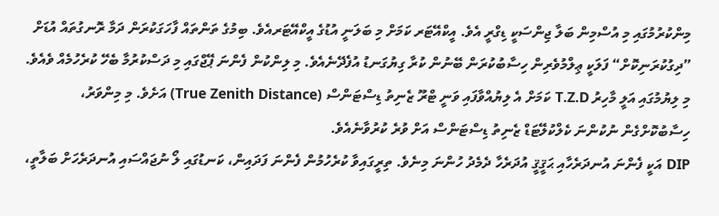މިންކުރުމުގައި މި އުސްމިން ބަލާ ޖިންސަކީ ޑިގްރީ އެވެ. އީކްއޭޓަރ ކަމަށް މި ބަލަނީ އުޑުގެ އީކްއޭޓަރއެވެ. ބިމުގެ ތަންތައް ފާހަގަކުރަން ދަމާ ރޮނގުތައް އުޑަށް ”ދިގުކުރަނިކޮށް“ ފަލަކީ ޢިލްމުވެރިން ހިސާބުކުރަން ބޭނުން ކުރާ ގިޔުގަނޑު އުފެދޭނެއެވެ. މި ލިންކުން ފެންނަ ޕޭޖްގައި މި ދަސްކުރުމާ ބެހޭ ކުރެހުމެއް ވެއެވެ.
މި ލިޔުމުގައި އަލީ މާހިރު T.Z.D ކަމަށް އެ ލިޔުއްވާފައި ވަނީ ޓްރޫ ޒެނިތު ޑިސްޓަންސް (True Zenith Distance) އަށެވެ. މި މިންވަރު، ހިސާބުކޮށްގެން ނުކުންނަ ކެލްކުލޭޓަޑް ޒެނިތު ޑިސްޓަންސް އަށް ވުރެ ކުރުވާނެއެވެ.
DIP އަކީ ފެންނަ އުނދަރެހާއި ޙަޤީޤީ އުދަރެހާ ދެމެދު ހުންނަ މިނެވެ. ތިރީގައިވާ ކުރެހުމުން ފެންނަ ފަދައިން، ކަނޑުގައި ލޯ ނުޖައްސައި އުނދަރެހަށް ބަލާތީ،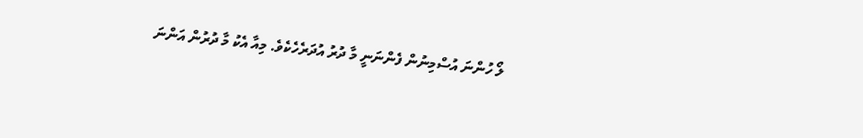ލޯ ހުންނަ އުސްމިނުން ފެންނަނީ މާ ދުރު އުދަރެހެކެވެ. މިއާ އެކު މާ ދުރުން އަންނަ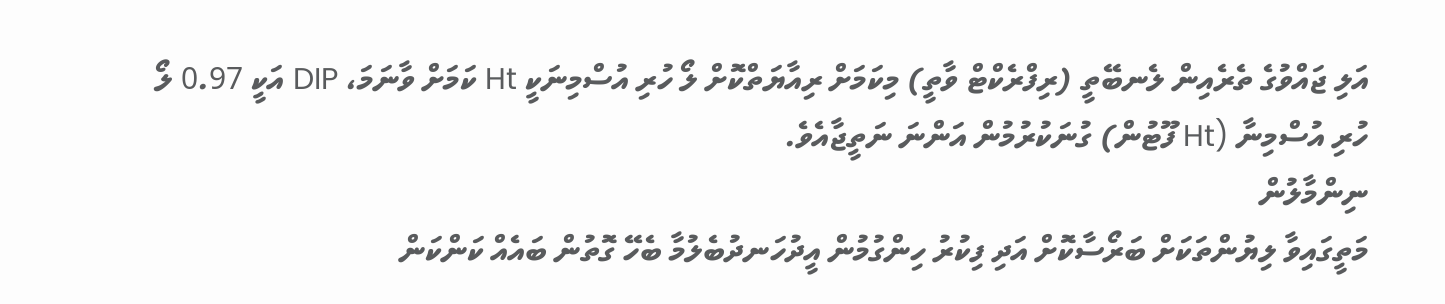އަލި ޖައްވުގެ ތެރެއިން ލެނބޭތީ (ރިފްރެކްޓް ވާތީ) މިކަމަށް ރިއާޔަތްކޮށް ލޯ ހުރި އުސްމިނަކީ Ht ކަމަށް ވާނަމަ، DIP އަކީ 0.97 ލޯ ހުރި އުސްމިނާ (Ht ފޫޓުން) ގުނަކުރުމުން އަންނަ ނަތީޖާއެވެ.
ނިންމާލުން
މަތީގައިވާ ލިޔުންތަކަށް ބަރޯސާކޮށް އަދި ފިކުރު ހިންގުމުން އީދުހަނދުބެލުމާ ބެހޭ ގޮތުން ބައެއް ކަންކަން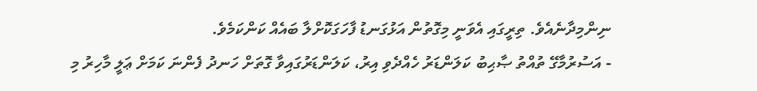ނިންމިދާނެއެވެ. ތިރީގައި އެވަނީ މިގޮތުން އަޅުގަނޑު ފާހަގަކޮށްލާ ބައެއް ކަންކަމެވެ.
- އަސުރުމާގޭ ތުއްތު ޞާޙިބު ކަލަންޑަރު ހެއްދެވި އިރު، ކަލަންޑަރުގައިވާ ގޮތަށް ހަނދު ފެންނަ ކަމަށް ޢަލީ މާހިރު މި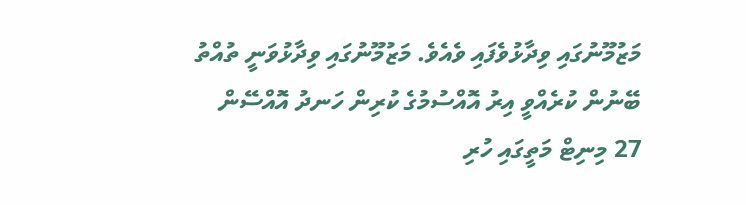މަޒުމޫނުގައި ވިދާޅުވެފައި ވެއެވެ. މަޒުމޫނުގައި ވިދާޅުވަނީ ތުއްތު ބޭނުން ކުރެއްވީ އިރު އޮއްސުމުގެ ކުރިން ހަނދު އޮއްސޭން 27 މިނިޓް މަތީގައި ހުރި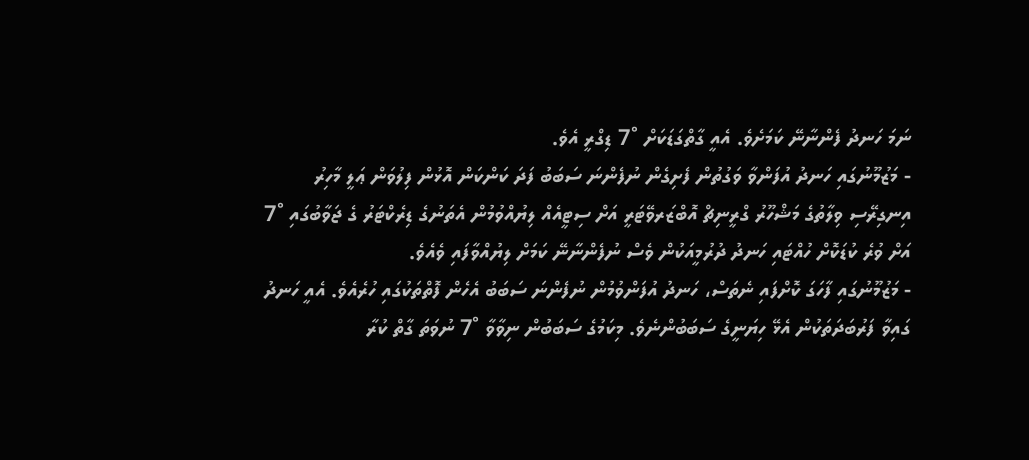ނަމަ ހަނދު ފެންނާނޭ ކަމަށެވެ. އެއީ ގާތްގަޑަކަށް ˚7 ޑިގްރީ އެވެ.
- މަޒުމޫނުގައި ހަނދު އުފަންވާ ވަގުތުން ފެށިގެން ނުފެންނަ ސަބަބު ފަދަ ކަންކަން އޮޅުން ފިލުވަން ޢަލީ މާހިރު އިނގިރޭސި ވިލާތުގެ މަޝްހޫރު ގްރީނިޗް އޮބްޒަރވޭޓަރީ އަށް ސިޓީއެއް ލިޔުއްވުމުން އެތަނުގެ ޑިރެކްޓަރު ގެ ޖަވާބުގައި ˚7 އަށް ވުރެ ކުޑަކޮށް ހުއްޓައި ހަނދު ދުރުމީއަކުން ވެސް ނުފެންނާނޭ ކަމަށް ލިޔުއްވާފައި ވެއެވެ.
- މަޒުމޫނުގައި ފާހަގަ ކޮށްފައި ނެތަސް، ހަނދު އުފަންވުމުން ނުފެންނަ ސަބަބު އެހެން ފޮތްތަކުގައި ހުރެއެވެ. އެއީ ހަނދު ގައިވާ ފަރުބަދަތަކުން އެޅޭ ހިޔަނީގެ ސަބަބުންނެވެ. މިކަމުގެ ސަބަބުން ނިވާވާ ˚7 ނުވަތަ ގާތް ކުރާ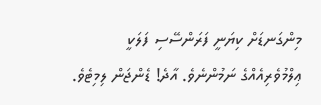މިންގަނޑަށް ކިޔަނީ ފަރަންސޭސި ފަލަކީ ޢިލްމުވެރިއެއްގެ ނަމުންނެވެ. އާދެ! ޑެންޖަން ލިމިޓެވެ.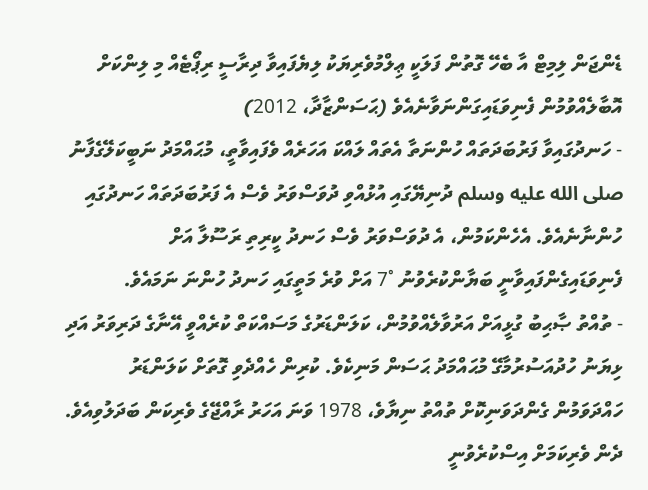ޑެންޖަން ލިމިޓް އާ ބެހޭ ގޮތުން ފަލަކީ ޢިލްމުވެރިޔަކު ލިޔެފައިވާ ދިރާސީ ރިޕޯޓެއް މި ލިންކަށް އޮބާލެއްވުމުން ފެނިވަޑައިގަންނަވާނެއެވެ (ޙަސަންޒާދާ، 2012)
- ހަނދުގައިވާ ފަރުބަދަތައް ހުންނަތާ އެތައް ލައްކަ އަހަރެއް ވެފައިވާތީ، މުޙައްމަދު ނަބީކަލޭގެފާނު صلى الله عليه وسلم ދުނިޔޭގައި އުޅުއްވި ދުވަސްވަރު ވެސް އެ ފަރުބަދަތައް ހަނދުގައި ހުންނާނެއެވެ. އެހެންކަމުން، އެ ދުވަސްވަރު ވެސް ހަނދު ކީރިތި ރަސޫލާ އަށް ފެނިވަޑައިގެންފައިވާނީ ބަޔާންކުރެވުނު ˚7 އަށް ވުރެ މަތީގައި ހަނދު ހުންނަ ނަމައެވެ.
- ތުއްތު ޞާޙިބު ގުޅީއަށް އަރުވާލެއްވުމުން، ކަލަންޑަރުގެ މަސައްކަތް ކުރެއްވީ އޭނާގެ ދަރިވަރު އަދި ޅިޔަނު ހުދުއަސުރުމާގޭ މުޙައްމަދު ޙަސަން މަނިކެވެ. ކުރިން ހެއްދެވި ގޮތަށް ކަލަންޑަރު ހައްދަވަމުން ގެންދަވަނިކޮށް ތުއްތު ނިޔާވެ، 1978 ވަނަ އަހަރު ރާއްޖޭގެ ވެރިކަން ބަދަލުވިއެވެ. ދެން ވެރިކަމަށް އިސްކުރެވުނީ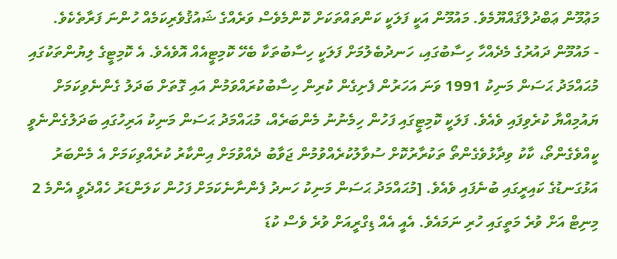މަޢުމޫން ޢަބްދުލްޤައްޔޫމެވެ. މައުމޫން އަކީ ފަލަކީ ކަންތައްތަކަށް ކޮންމެވެސް ވަރެއްގެ ޝައުޤުވެރިކަމެއް ހުންނަ ފަރާތެކެވެ.
- މައުމޫން ދައުރުގެ މެދެއްހާ ހިސާބުގައި، ހަނދުބެލުމަށް ފަލަކީ ހިސާބުތަކާ ބެހޭ ކޮމިޓީއެއް އޮވެއެވެ. އެ ކޮމިޓީގެ ލިޔުންތަކުގައި މުޙައްމަދު ޙަސަން މަނިކު 1991 ވަނަ އަހަރުން ފެށިގެން ކުރިން ހިސާބުކުރައްވަމުން އައި ގޮތަށް ބަދަލު ގެންނެވިކަމަށް ޔައުމިއްޔާ ކުރެވިފައި ވެއެވެ. ފަލަކީ ކޮމިޓީގައި ފަހުން ހިމެނުނު މެންބަރެއް، މުޙައްމަދު ޙަސަން މަނިކު އަރިހުގައި ބަދަލުގެންނެވީ ކީއްވެގެންތޯ، ކާކު ވިދާޅުވެގެންތޯ ތަކުރާރުކޮށް ސުވާލުކުރެއްވުމުން ޖަވާބު ދެއްވުމަށް އިންކާރު ކުރެއްވިކަމަށް އެ މެންބަރު އަޅުގަނޑުގެ ކައިރީގައި ބުނެފައި ވެއެވެ. [މުޙައްމަދު ޙަސަން މަނިކު ހަނދު ފެންނާނެކަމަށް ފަހުން ކަލަންޑަރު ހެއްދެވީ އެންމެ 2 މިނިޓް އަށް ވުރެ މަތީގައި ހުރި ނަމައެވެ. އެއީ އެއް ޑިގްރީއަށް ވުރެ ވެސް ކުޑަ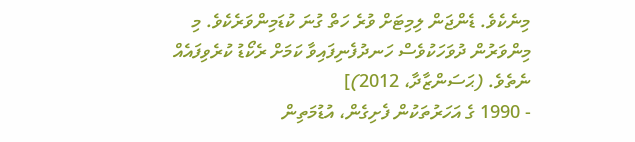މިނެކެވެ. ޑެންޖަން ލިމިޓަށް ވުރެ ހަތް ގުނަ ކުޑަމިންވަރެކެވެ. މި މިންވަރުން ދުވަހަކުވެސް ހަނދުފެނިފައިވާ ކަމަށް ރެކޯޑު ކުރެވިފައެއް ނެތެވެ. (ޙަސަންޒާދާ، 2012)]
- 1990 ގެ އަހަރުތަކުން ފެށިގެން، އުޑުމަތިން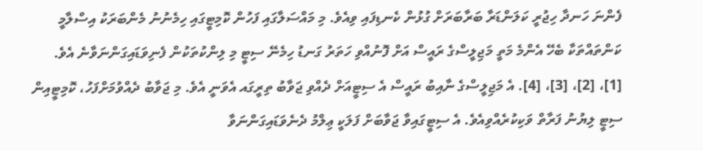ފެންނަ ހަނދާ ހިޖުރީ ކަލަންޑަރާ ބަރާބަރަށް ގުޅުން ކެނޑިފައި ވިއެވެ. މި މައްސަލާގައި ފަހުން ކޮމިޓީގައި ހިމެނުނު މެންބަރަކު އިސްލާމީ ކަންތައްތަކާ ބެހޭ އެންމެ މަތީ މަޖިލީސްގެ ރައީސް އަށް ފޮނުއްވި ހަތަރު ގަނޑު ހިމެނޭ ސިޓީ މި ލިންކުތަކުން ފެނިވަޑައިގަންނަވާނެ އެވެ. [1]، [2]، [3]، [4]. އެ މަޖިލީސްގެ ނާއިބު ރައީސް އެ ސިޓީއަށް ދެއްވި ޖަވާބު ތިރީގައ އެވަނީ އެވެ. މި ޖަވާބު ދެއްވުމަށްފަހު، ކޮމިޓީއިން ސިޓީ ލިޔުނު ފަރާތް ވަކިކުރެއްވިއެވެ. އެ ސިޓީގައިވާ ޖަވާބަށް ފަލަކީ ޢިލްމު ދެނެވަޑައިގަންނަވާ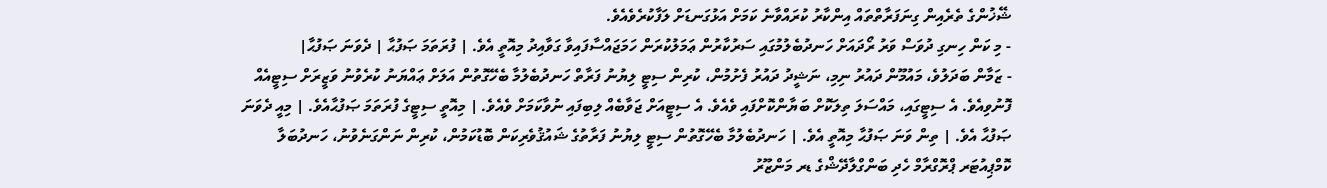ޝޭޚުންގެ ތެރެއިން ގިނަފަރާތްތައް އިންކާރު ކުރައްވާނެ ކަމަށް އަޅުގަނޑަށް ލަފާކުރެވެއެވެ.
- މި ކަން ހިނގި ދުވަސް ވަރު ރޯދައަށް ހަނދުބެލުމުގައި ސަރުކާރުން ޢަމަލުކުރަން ހަމަޖައްސާފައިވާ ގަވާއިދު މިއޮތީ އެވެ. | ފުރަތަމަ ޞަފުޙާ | ދެވަނަ ޞަފުޙާ|
- ޒަމާން ބަދަލުވެ، މައުމޫން ދައުރު ނިމި، ނަޝީދު ދައުރު ފެށުމުން، ކުރިން ސިޓީ ލިޔުނު ފަރާތް ހަނދުބެލުމާ ބެހޭގޮތުން އަލަށް ޢައްޔަނު ކުރެވުނު ވަޒީރަށް ސިޓީއެއް ފޮނުވިއެވެ. އެ ސިޓީގައި، މައްސަލަ ތިލަކޮށް ބަޔާންކޮށްފައި ވެއެވެ. އެ ސިޓީއަށް ޖަވާބެއް ލިބިފައި ނުވާކަމަށް ވެއެވެ. | މިއޮތީ ސިޓީގެ ފުރަތަމަ ޞަފުޙާއެވެ. | މިއީ ދެވަނަ ޞަފުޙާ އެވެ. | ތިން ވަނަ ޞަފުޙާ މިއޮތީ އެވެ. | ހަނދުބެލުމާ ބެހޭގޮތުން ސިޓީ ލިޔުނު ފަރާތުގެ ޝައުޤުވެރިކަން ބޮޑުކަމުން، ކުރިން ނަންގަނެވުނު، ހަނދުބަލާ ކޮމްޕިއުޓަރ ޕްރޮގްރާމް ހެދި ބަންގްލާދޭޝްގެ ޑރ މަންޒޫރު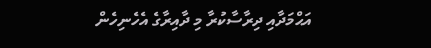އަޙްމަދާއި ދިރާސާކުރާ މި ދާއިރާގެ އެހެނިހެން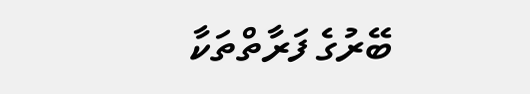ބޭރުގެ ފަރާތްތަކާ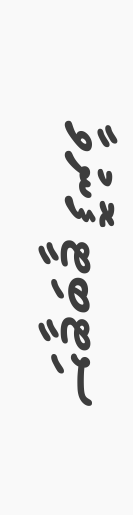ސިޓީބިޓީ ފޮނުވާ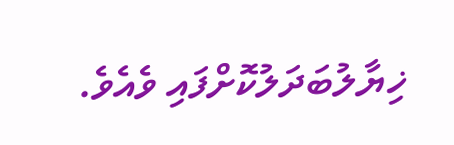ޚިޔާލުބަދަލުކޮށްފައި ވެއެވެ.